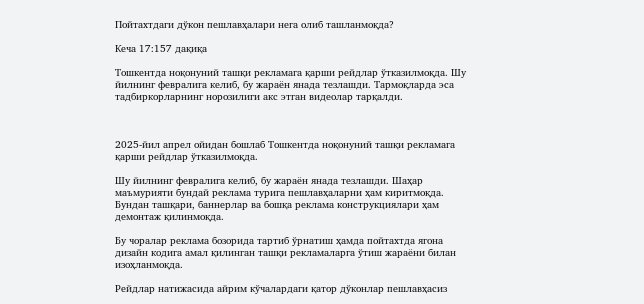Пойтахтдаги дўкон пешлавҳалари нега олиб ташланмоқда?

Кеча 17:157 дақиқа

Тошкентда ноқонуний ташқи рекламага қарши рейдлар ўтказилмоқда. Шу йилнинг февралига келиб, бу жараён янада тезлашди. Тармоқларда эса тадбиркорларнинг норозилиги акс этган видеолар тарқалди.



2025-йил апрел ойидан бошлаб Тошкентда ноқонуний ташқи рекламага қарши рейдлар ўтказилмоқда.

Шу йилнинг февралига келиб, бу жараён янада тезлашди. Шаҳар маъмурияти бундай реклама турига пешлавҳаларни ҳам киритмоқда. Бундан ташқари, баннерлар ва бошқа реклама конструкциялари ҳам демонтаж қилинмоқда.

Бу чоралар реклама бозорида тартиб ўрнатиш ҳамда пойтахтда ягона дизайн кодига амал қилинган ташқи рекламаларга ўтиш жараёни билан изоҳланмоқда.

Рейдлар натижасида айрим кўчалардаги қатор дўконлар пешлавҳасиз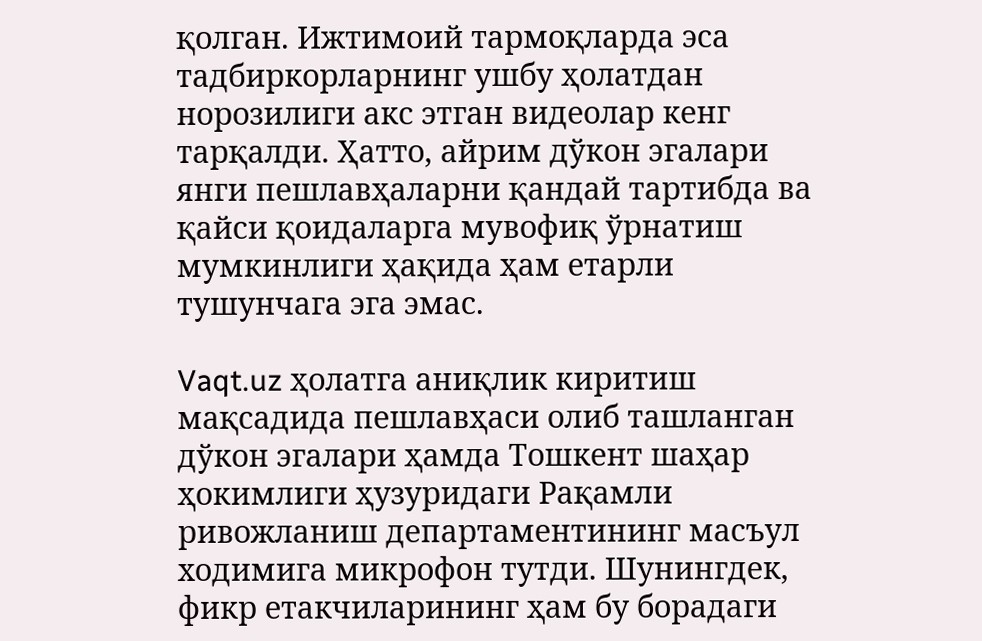қолган. Ижтимоий тармоқларда эса тадбиркорларнинг ушбу ҳолатдан норозилиги акс этган видеолар кенг тарқалди. Ҳатто, айрим дўкон эгалари янги пешлавҳаларни қандай тартибда ва қайси қоидаларга мувофиқ ўрнатиш мумкинлиги ҳақида ҳам етарли тушунчага эга эмас.

Vaqt.uz ҳолатга аниқлик киритиш мақсадида пешлавҳаси олиб ташланган дўкон эгалари ҳамда Тошкент шаҳар ҳокимлиги ҳузуридаги Рақамли ривожланиш департаментининг масъул ходимига микрофон тутди. Шунингдек, фикр етакчиларининг ҳам бу борадаги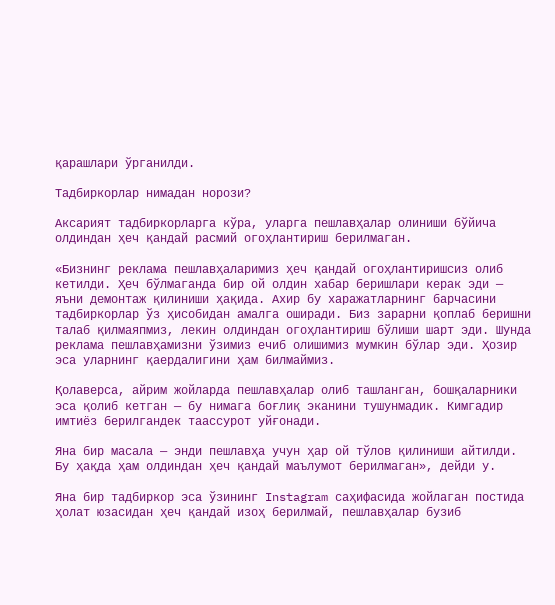қарашлари ўрганилди.

Тадбиркорлар нимадан норози?

Aксарият тадбиркорларга кўра, уларга пешлавҳалар олиниши бўйича олдиндан ҳеч қандай расмий огоҳлантириш берилмаган.

«Бизнинг реклама пешлавҳаларимиз ҳеч қандай огоҳлантиришсиз олиб кетилди. Ҳеч бўлмаганда бир ой олдин хабар беришлари керак эди — яъни демонтаж қилиниши ҳақида. Ахир бу харажатларнинг барчасини тадбиркорлар ўз ҳисобидан амалга оширади. Биз зарарни қоплаб беришни талаб қилмаяпмиз, лекин олдиндан огоҳлантириш бўлиши шарт эди. Шунда реклама пешлавҳамизни ўзимиз ечиб олишимиз мумкин бўлар эди. Ҳозир эса уларнинг қаердалигини ҳам билмаймиз.

Қолаверса, айрим жойларда пешлавҳалар олиб ташланган, бошқаларники эса қолиб кетган — бу нимага боғлиқ эканини тушунмадик. Кимгадир имтиёз берилгандек таассурот уйғонади.

Яна бир масала — энди пешлавҳа учун ҳар ой тўлов қилиниши айтилди. Бу ҳақда ҳам олдиндан ҳеч қандай маълумот берилмаган», дейди у.

Яна бир тадбиркор эса ўзининг Instagram саҳифасида жойлаган постида ҳолат юзасидан ҳеч қандай изоҳ берилмай, пешлавҳалар бузиб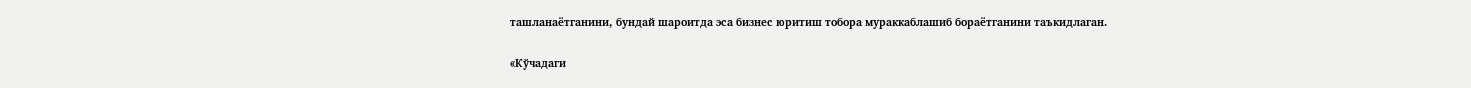ташланаётганини, бундай шароитда эса бизнес юритиш тобора мураккаблашиб бораётганини таъкидлаган.

«Кўчадаги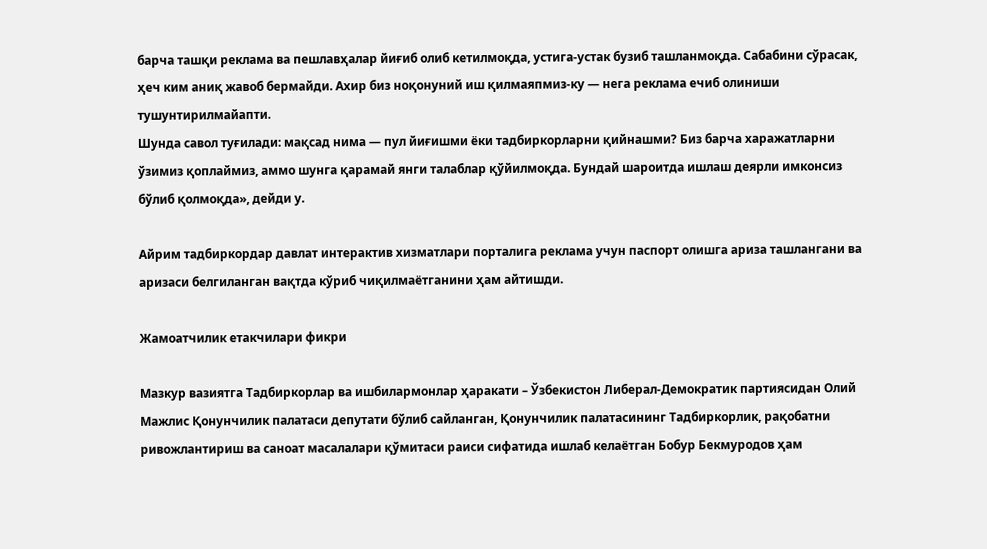барча ташқи реклама ва пешлавҳалар йиғиб олиб кетилмоқда, устига-устак бузиб ташланмоқда. Сабабини сўрасак, ҳеч ким аниқ жавоб бермайди. Ахир биз ноқонуний иш қилмаяпмиз-ку — нега реклама ечиб олиниши тушунтирилмайапти.
Шунда савол туғилади: мақсад нима — пул йиғишми ёки тадбиркорларни қийнaшми? Биз барча харажатларни ўзимиз қоплаймиз, аммо шунга қарамай янги талаблар қўйилмоқда. Бундай шароитда ишлаш деярли имконсиз бўлиб қолмоқда», дейди у.

Айрим тадбиркордар давлат интерактив хизматлари порталига реклама учун паспорт олишга ариза ташлангани ва аризаси белгиланган вақтда кўриб чиқилмаётганини ҳам айтишди.

Жамоатчилик етакчилари фикри

Мазкур вазиятга Тадбиркорлар ва ишбилармонлар ҳаракати – Ўзбекистон Либерал-Демократик партиясидан Олий Мажлис Қонунчилик палатаси депутати бўлиб сайланган, Қонунчилик палатасининг Тадбиркорлик, рақобатни ривожлантириш ва саноат масалалари қўмитаси раиси сифатида ишлаб келаётган Бобур Бекмуродов ҳам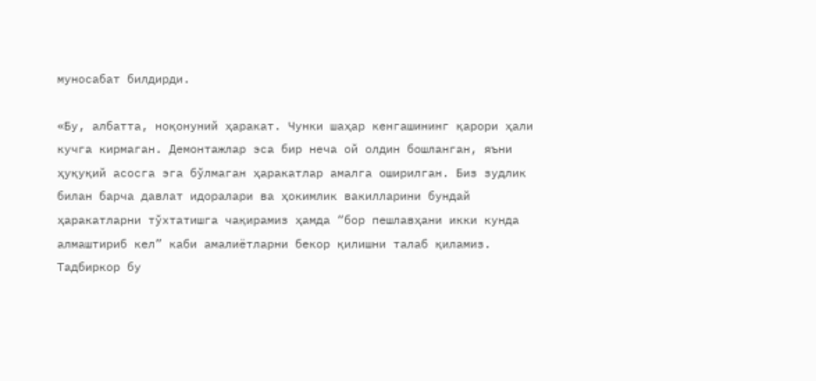муносабат билдирди.

«Бу, албатта, ноқонуний ҳаракат. Чунки шаҳар кенгашининг қарори ҳали кучга кирмаган. Демонтажлар эса бир неча ой олдин бошланган, яъни ҳуқуқий асосга эга бўлмаган ҳаракатлар амалга оширилган. Биз зудлик билан барча давлат идоралари ва ҳокимлик вакилларини бундай ҳаракатларни тўхтатишга чақирамиз ҳамда “бор пешлавҳани икки кунда алмаштириб кел” каби амалиётларни бекор қилишни талаб қиламиз. Тадбиркор бу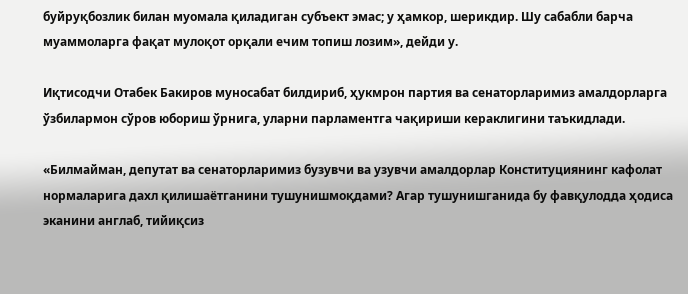буйруқбозлик билан муомала қиладиган субъект эмас; у ҳамкор, шерикдир. Шу сабабли барча муаммоларга фақат мулоқот орқали ечим топиш лозим», дейди у.

Иқтисодчи Отабек Бакиров муносабат билдириб, ҳукмрон партия ва сенаторларимиз амалдорларга ўзбилармон сўров юбориш ўрнига, уларни парламентга чақириши кераклигини таъкидлади.

«Билмайман, депутат ва сенаторларимиз бузувчи ва узувчи амалдорлар Конституциянинг кафолат нормаларига дахл қилишаётганини тушунишмоқдами? Агар тушунишганида бу фавқулодда ҳодиса эканини англаб, тийиқсиз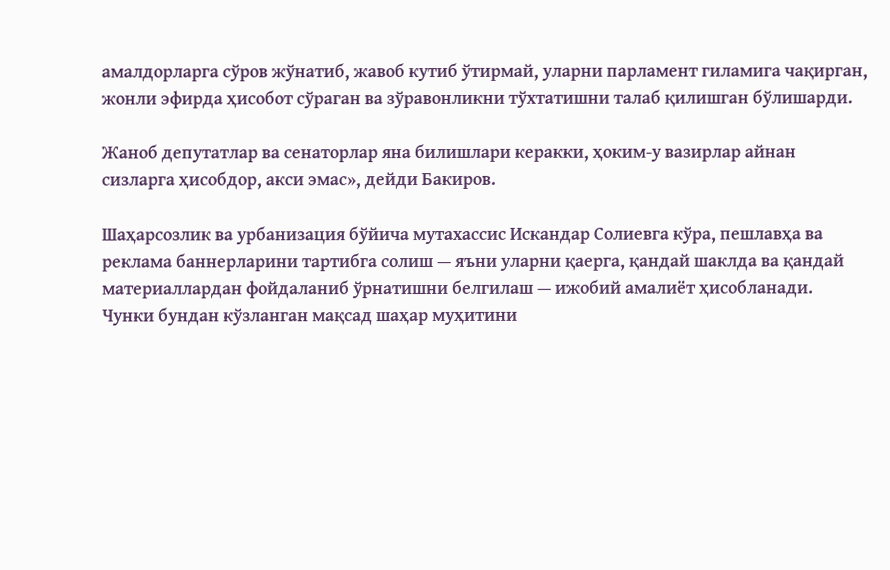амалдорларга сўров жўнатиб, жавоб кутиб ўтирмай, уларни парламент гиламига чақирган, жонли эфирда ҳисобот сўраган ва зўравонликни тўхтатишни талаб қилишган бўлишарди.

Жаноб депутатлар ва сенаторлар яна билишлари керакки, ҳоким-у вазирлар айнан сизларга ҳисобдор, акси эмас», дейди Бакиров.

Шаҳарсозлик ва урбанизация бўйича мутахассис Искандар Солиевга кўра, пешлавҳа ва реклама баннерларини тартибга солиш — яъни уларни қаерга, қандай шаклда ва қандай материаллардан фойдаланиб ўрнатишни белгилаш — ижобий амалиёт ҳисобланади. Чунки бундан кўзланган мақсад шаҳар муҳитини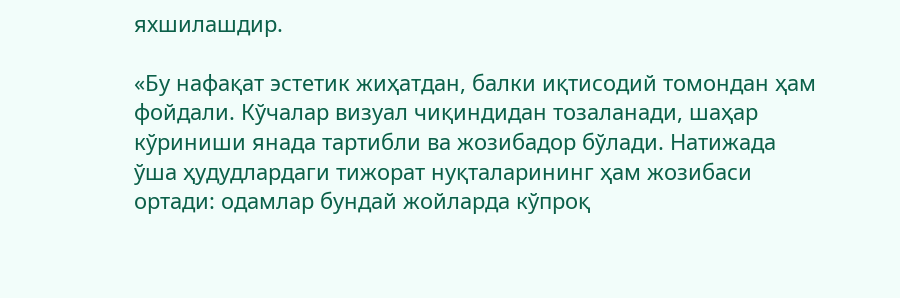яхшилашдир.

«Бу нафақат эстетик жиҳатдан, балки иқтисодий томондан ҳам фойдали. Кўчалар визуал чиқиндидан тозаланади, шаҳар кўриниши янада тартибли ва жозибадор бўлади. Натижада ўша ҳудудлардаги тижорат нуқталарининг ҳам жозибаси ортади: одамлар бундай жойларда кўпроқ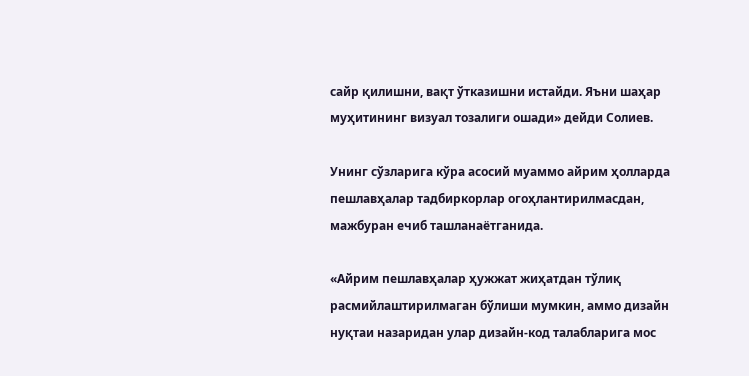сайр қилишни, вақт ўтказишни истайди. Яъни шаҳар муҳитининг визуал тозалиги ошади» дейди Солиев.

Унинг сўзларига кўра асосий муаммо айрим ҳолларда пешлавҳалар тадбиркорлар огоҳлантирилмасдан, мажбуран ечиб ташланаётганида.

«Айрим пешлавҳалар ҳужжат жиҳатдан тўлиқ расмийлаштирилмаган бўлиши мумкин, аммо дизайн нуқтаи назаридан улар дизайн-код талабларига мос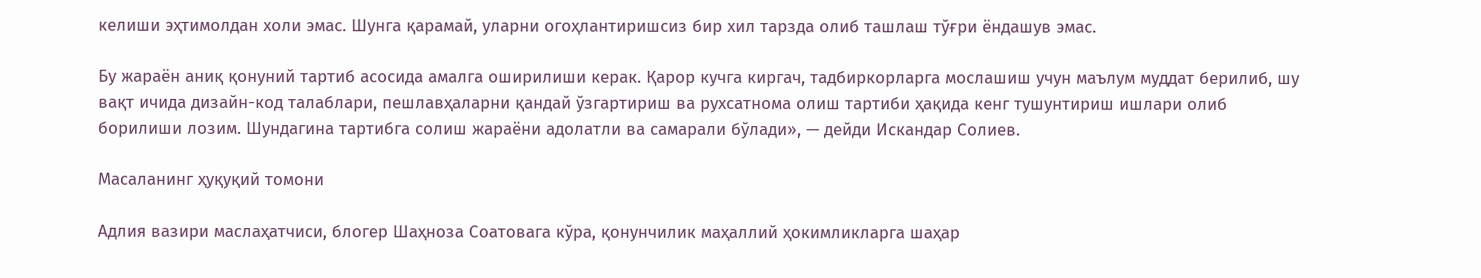келиши эҳтимолдан холи эмас. Шунга қарамай, уларни огоҳлантиришсиз бир хил тарзда олиб ташлаш тўғри ёндашув эмас.

Бу жараён аниқ қонуний тартиб асосида амалга оширилиши керак. Қарор кучга киргач, тадбиркорларга мослашиш учун маълум муддат берилиб, шу вақт ичида дизайн-код талаблари, пешлавҳаларни қандай ўзгартириш ва рухсатнома олиш тартиби ҳақида кенг тушунтириш ишлари олиб борилиши лозим. Шундагина тартибга солиш жараёни адолатли ва самарали бўлади», — дейди Искандар Солиев.

Масаланинг ҳуқуқий томони

Адлия вазири маслаҳатчиси, блогер Шаҳноза Соатовага кўра, қонунчилик маҳаллий ҳокимликларга шаҳар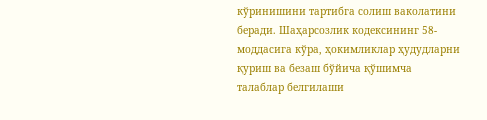кўринишини тартибга солиш ваколатини беради. Шаҳарсозлик кодексининг 58-моддасига кўра, ҳокимликлар ҳудудларни қуриш ва безаш бўйича қўшимча талаблар белгилаши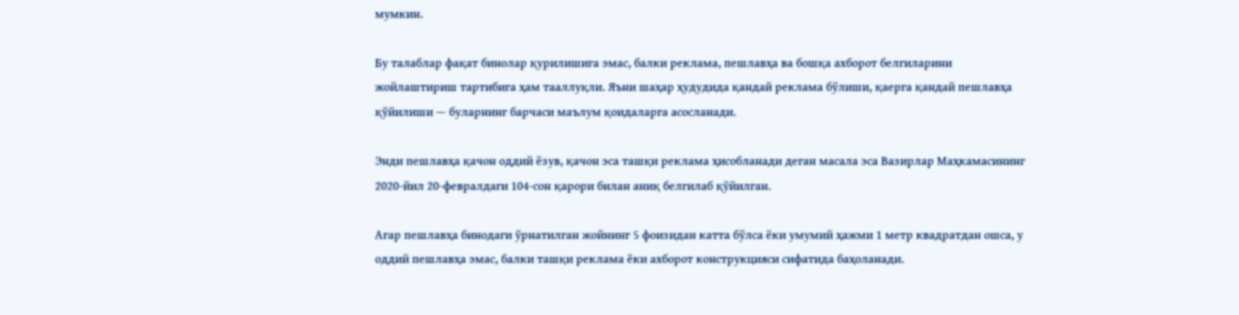мумкин.

Бу талаблар фақат бинолар қурилишига эмас, балки реклама, пешлавҳа ва бошқа ахборот белгиларини жойлаштириш тартибига ҳам тааллуқли. Яъни шаҳар ҳудудида қандай реклама бўлиши, қаерга қандай пешлавҳа қўйилиши — буларнинг барчаси маълум қоидаларга асосланади.

Энди пешлавҳа қачон оддий ёзув, қачон эса ташқи реклама ҳисобланади деган масала эса Вазирлар Маҳкамасининг 2020-йил 20-февралдаги 104-сон қарори билан аниқ белгилаб қўйилган.

Агар пешлавҳа бинодаги ўрнатилган жойнинг 5 фоизидан катта бўлса ёки умумий ҳажми 1 метр квадратдан ошса, у оддий пешлавҳа эмас, балки ташқи реклама ёки ахборот конструкцияси сифатида баҳоланади.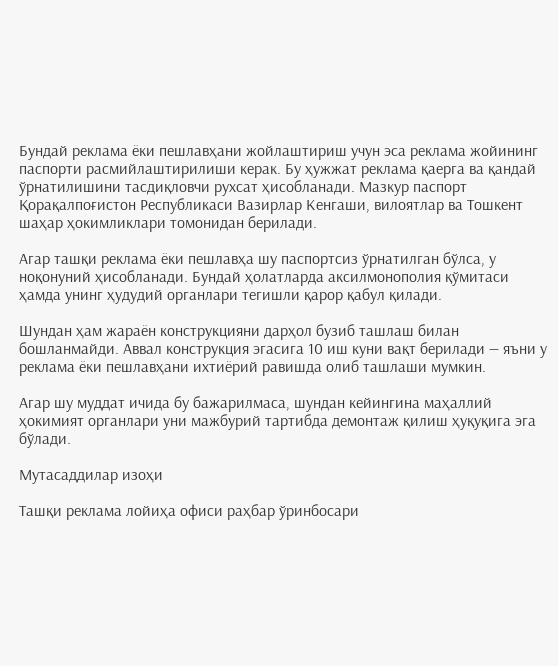Бундай реклама ёки пешлавҳани жойлаштириш учун эса реклама жойининг паспорти расмийлаштирилиши керак. Бу ҳужжат реклама қаерга ва қандай ўрнатилишини тасдиқловчи рухсат ҳисобланади. Мазкур паспорт Қорақалпоғистон Республикаси Вазирлар Кенгаши, вилоятлар ва Тошкент шаҳар ҳокимликлари томонидан берилади.

Агар ташқи реклама ёки пешлавҳа шу паспортсиз ўрнатилган бўлса, у ноқонуний ҳисобланади. Бундай ҳолатларда аксилмонополия қўмитаси ҳамда унинг ҳудудий органлари тегишли қарор қабул қилади.

Шундан ҳам жараён конструкцияни дарҳол бузиб ташлаш билан бошланмайди. Аввал конструкция эгасига 10 иш куни вақт берилади — яъни у реклама ёки пешлавҳани ихтиёрий равишда олиб ташлаши мумкин.

Агар шу муддат ичида бу бажарилмаса, шундан кейингина маҳаллий ҳокимият органлари уни мажбурий тартибда демонтаж қилиш ҳуқуқига эга бўлади.

Мутасаддилар изоҳи

Ташқи реклама лойиҳа офиси раҳбар ўринбосари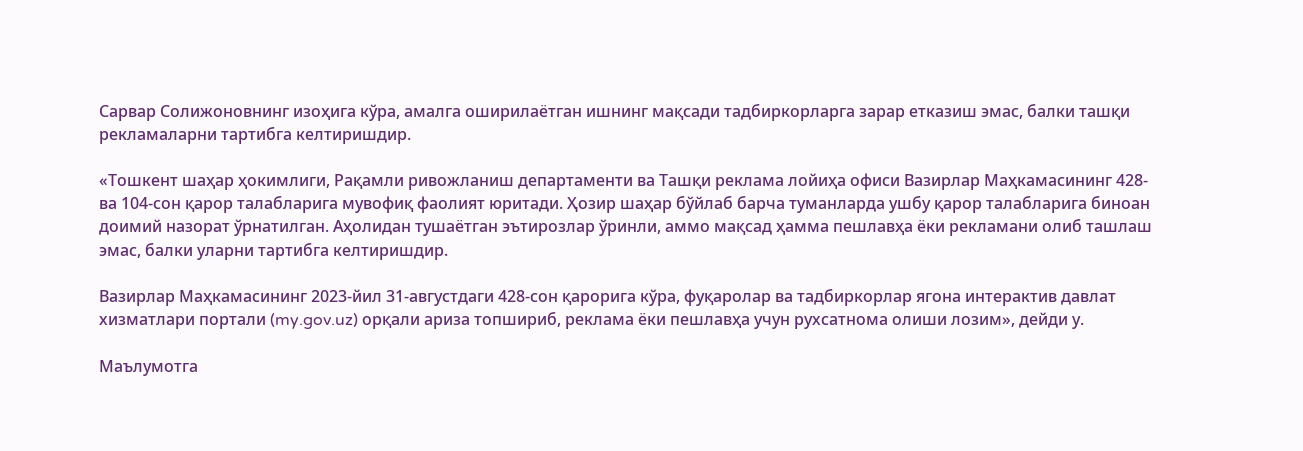Сарвар Солижоновнинг изоҳига кўра, амалга оширилаётган ишнинг мақсади тадбиркорларга зарар етказиш эмас, балки ташқи рекламаларни тартибга келтиришдир.

«Тошкент шаҳар ҳокимлиги, Рақамли ривожланиш департаменти ва Ташқи реклама лойиҳа офиси Вазирлар Маҳкамасининг 428- ва 104-сон қарор талабларига мувофиқ фаолият юритади. Ҳозир шаҳар бўйлаб барча туманларда ушбу қарор талабларига биноан доимий назорат ўрнатилган. Аҳолидан тушаётган эътирозлар ўринли, аммо мақсад ҳамма пешлавҳа ёки рекламани олиб ташлаш эмас, балки уларни тартибга келтиришдир.

Вазирлар Маҳкамасининг 2023-йил 31-августдаги 428-сон қарорига кўра, фуқаролар ва тадбиркорлар ягона интерактив давлат хизматлари портали (my.gov.uz) орқали ариза топшириб, реклама ёки пешлавҳа учун рухсатнома олиши лозим», дейди у.

Маълумотга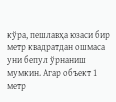кўра, пешлавҳа юзаси бир метр квадратдан ошмаса уни бепул ўрнаниш мумкин. Агар объект 1 метр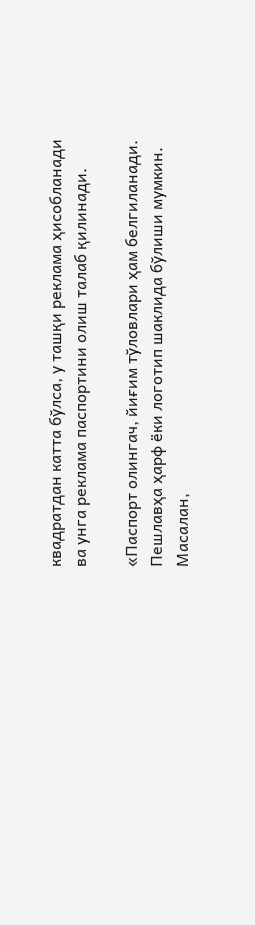квадратдан катта бўлса, у ташқи реклама ҳисобланади ва унга реклама паспортини олиш талаб қилинади.

«Паспорт олингач, йиғим тўловлари ҳам белгиланади. Пешлавҳа ҳарф ёки логотип шаклида бўлиши мумкин. Масалан,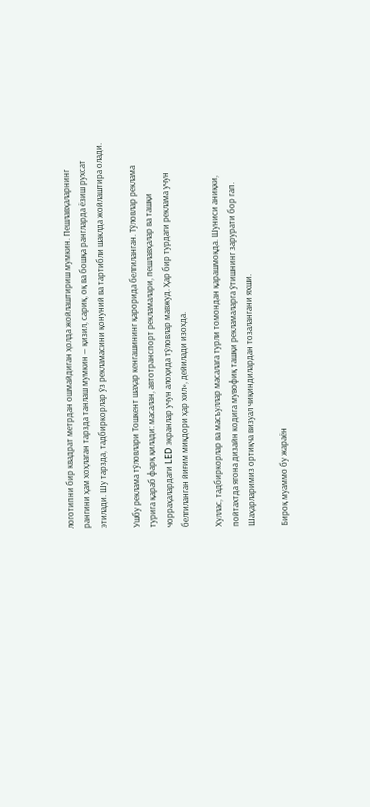логотипни бир квадрат метрдан ошмайдиган ҳолда жойлаштириш мумкин. Пешлавҳаларнинг рангини ҳам хоҳлаган тарзда танлаш мумкин — қизил, сариқ, оқ ва бошқа рангларда ёзиш рухсат этилади. Шу тарзда, тадбиркорлар ўз рекламаcини қонуний ва тартибли шаклда жойлаштира олади.

Ушбу реклама тўловлари Тошкент шаҳар кенгашининг қарорида белгиланган. Тўловлар реклама турига қараб фарқ қилади: масалан, автотранспорт рекламалари, пешлавҳалар ва ташқи чорраҳалардаги LED экранлар учун алоҳида тўловлар мавжуд. Ҳар бир турдаги реклама учун белгиланган йиғим миқдори ҳар хил», дейилади изохда.

Хуллас, тадбиркорлар ва масъуллар масалага турли томондан қарашмоқда. Шуниси аниқки, пойтахтда ягона дизайн кодига мувофиқ ташқи рекламаларга ўтишнинг зарурати бор гап. Шаҳарларимиз ортиқча визуал чиқиндилардан тозалангани яхши.

Бироқ муаммо бу жараён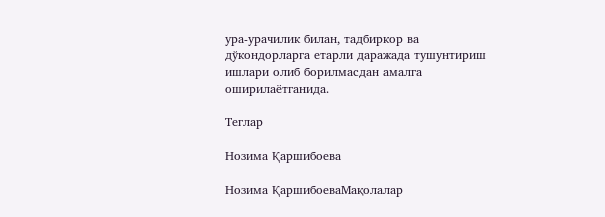ура-урачилик билан, тадбиркор ва дўкондорларга етарли даражада тушунтириш ишлари олиб борилмасдан амалга оширилаётганида.

Теглар

Нозима Қаршибоева

Нозима ҚаршибоеваМақолалар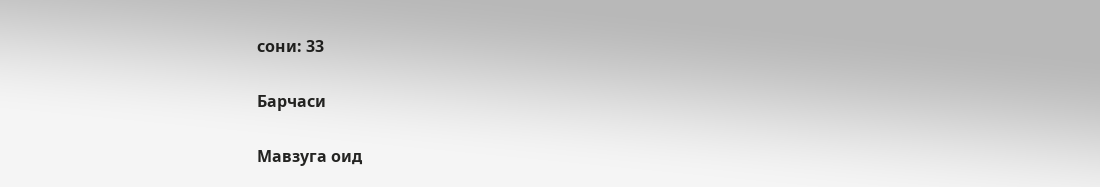сони: 33

Барчаси

Мавзуга оид